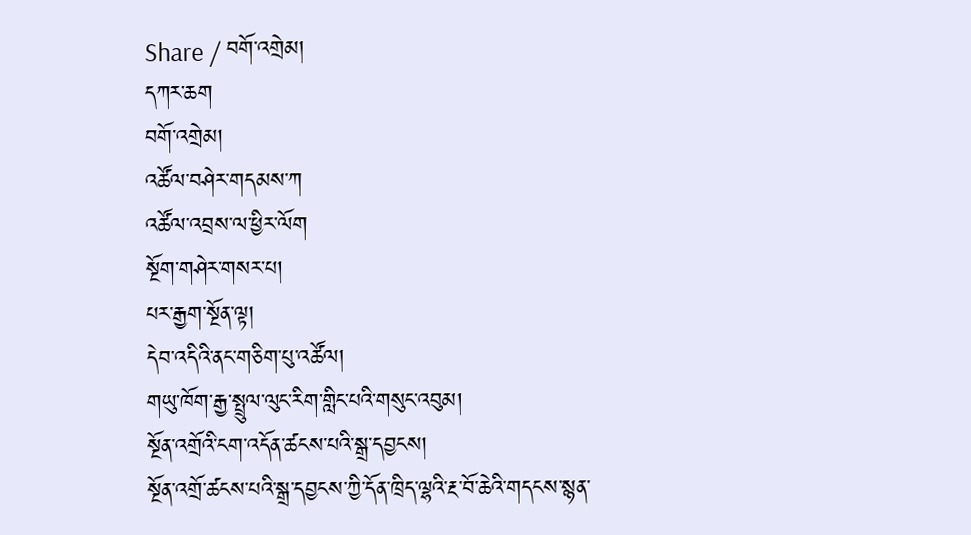Share / བགོ་འགྲེམ།
དཀར་ཆག
བགོ་འགྲེམ།
འཚོལ་བཤེར་གདམས་ཀ
འཚོལ་འབྲས་ལ་ཕྱིར་ལོག
སྔོག་གཤེར་གསར་པ།
པར་རྒྱག་སྔོན་ལྟ།
དེབ་འདིའི་ནང་གཅིག་པུ་འཚོལ།
གཡུ་ཁོག་རྒྱ་སྤྲུལ་ལུང་རིག་གླིང་པའི་གསུང་འབུམ།
སྔོན་འགྲོའི་ངག་འདོན་ཚངས་པའི་སྒྲ་དབྱངས།
སྔོན་འགྲོ་ཚངས་པའི་སྒྲ་དབྱངས་ཀྱི་དོན་ཁྲིད་ལྷའི་རྔ་བོ་ཆེའི་གདངས་སྙན་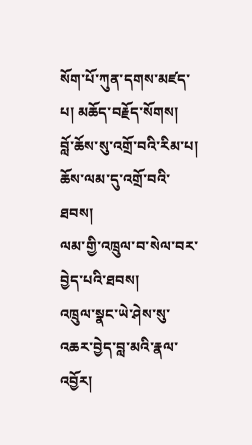སོག་པོ་ཀུན་དགས་མཛད་པ། མཆོད་བརྗོད་སོགས།
བློ་ཆོས་སུ་འགྲོ་བའི་རིམ་པ།
ཆོས་ལམ་དུ་འགྲོ་བའི་ཐབས།
ལམ་གྱི་འཁྲུལ་བ་སེལ་བར་བྱེད་པའི་ཐབས།
འཁྲུལ་སྣང་ཡེ་ཤེས་སུ་འཆར་བྱེད་བླ་མའི་རྣལ་འབྱོར།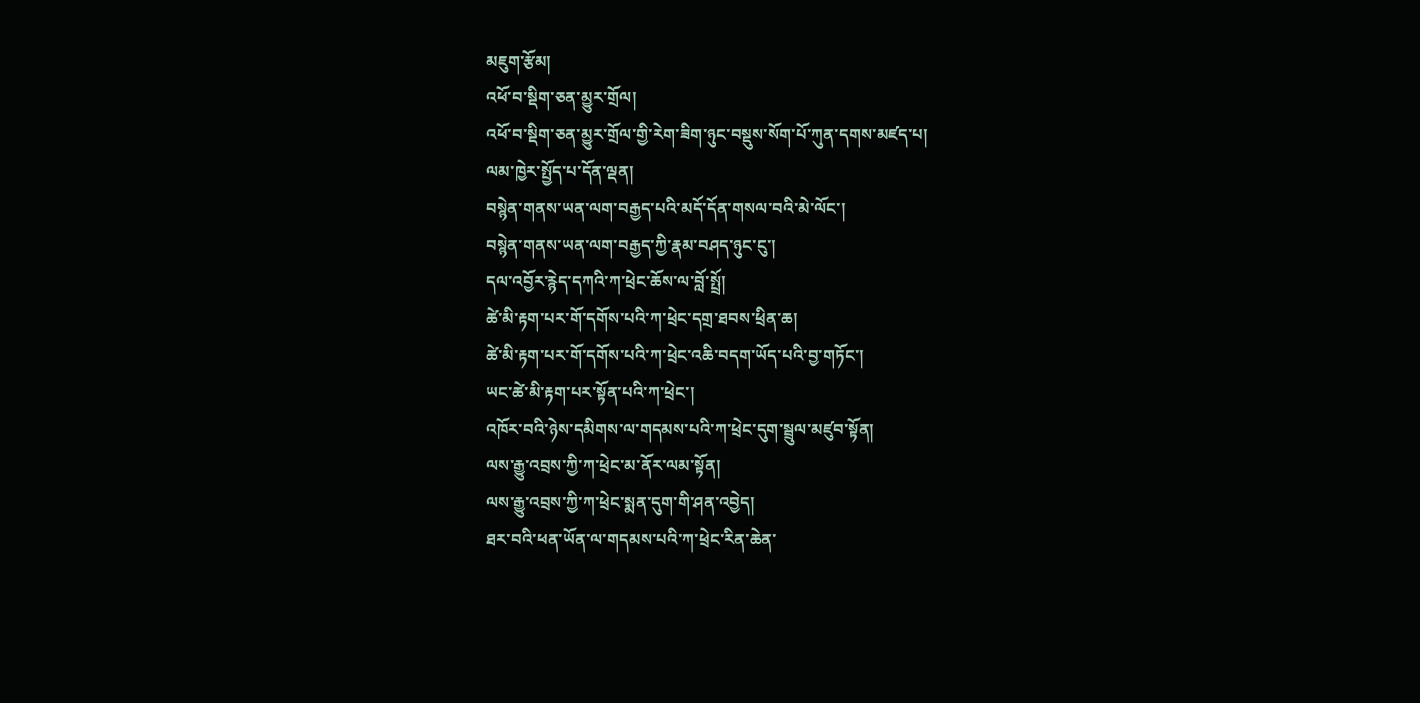མཇུག་རྩོམ།
འཕོ་བ་སྡིག་ཅན་མྱུར་གྲོལ།
འཕོ་བ་སྡིག་ཅན་མྱུར་གྲོལ་གྱི་རེག་ཟིག་ཉུང་བསྡུས་སོག་པོ་ཀུན་དགས་མཛད་པ།
ལམ་ཁྱེར་སྤྱོད་པ་དོན་ལྡན།
བསྙེན་གནས་ཡན་ལག་བརྒྱད་པའི་མདོ་དོན་གསལ་བའི་མེ་ལོང་།
བསྙེན་གནས་ཡན་ལག་བརྒྱད་ཀྱི་རྣམ་བཤད་ཉུང་ངུ་།
དལ་འབྱོར་རྙེད་དཀའི་ཀ་ཕྲེང་ཆོས་ལ་བློ་སྤྲོ།
ཚེ་མི་རྟག་པར་གོ་དགོས་པའི་ཀ་ཕྲེང་དགྲ་ཐབས་ཕྲིན་ཆ།
ཚེ་མི་རྟག་པར་གོ་དགོས་པའི་ཀ་ཕྲེང་འཆི་བདག་ཡོད་པའི་བྱ་གཏོང་།
ཡང་ཚེ་མི་རྟག་པར་སྟོན་པའི་ཀ་ཕྲེང་།
འཁོར་བའི་ཉེས་དམིགས་ལ་གདམས་པའི་ཀ་ཕྲེང་དུག་སྦྲུལ་མཛུབ་སྟོན།
ལས་རྒྱུ་འབྲས་ཀྱི་ཀ་ཕྲེང་མ་ནོར་ལམ་སྟོན།
ལས་རྒྱུ་འབྲས་ཀྱི་ཀ་ཕྲེང་སྨན་དུག་གི་ཤན་འབྱེད།
ཐར་བའི་ཕན་ཡོན་ལ་གདམས་པའི་ཀ་ཕྲེང་རིན་ཆེན་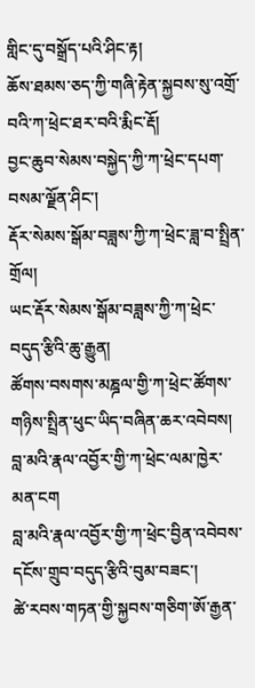གླིང་དུ་བསྒྲོད་པའི་ཤིང་རྟ།
ཆོས་ཐམས་ཅད་ཀྱི་གཞི་རྟེན་སྐྱབས་སུ་འགྲོ་བའི་ཀ་ཕྲེང་ཐར་བའི་རྨིང་རྡོ།
བྱང་ཆུབ་སེམས་བསྐྱེད་ཀྱི་ཀ་ཕྲེང་དཔག་བསམ་ལྗོན་ཤིང་།
རྡོར་སེམས་སྒོམ་བཟླས་ཀྱི་ཀ་ཕྲེང་ཟླ་བ་སྤྲིན་གྲོལ།
ཡང་རྡོར་སེམས་སྒོམ་བཟླས་ཀྱི་ཀ་ཕྲེང་བདུད་རྩིའི་ཆུ་རྒྱུན།
ཚོགས་བསགས་མཎྜལ་གྱི་ཀ་ཕྲེང་ཚོགས་གཉིས་སྤྲིན་ཕུང་ཡིད་བཞིན་ཆར་འབེབས།
བླ་མའི་རྣལ་འབྱོར་གྱི་ཀ་ཕྲེང་ལམ་ཁྱེར་མན་ངག
བླ་མའི་རྣལ་འབྱོར་གྱི་ཀ་ཕྲེང་བྱིན་འབེབས་དངོས་གྲུབ་བདུད་རྩིའི་བུམ་བཟང་།
ཚེ་རབས་གཏན་གྱི་སྐྱབས་གཅིག་ཨོ་རྒྱན་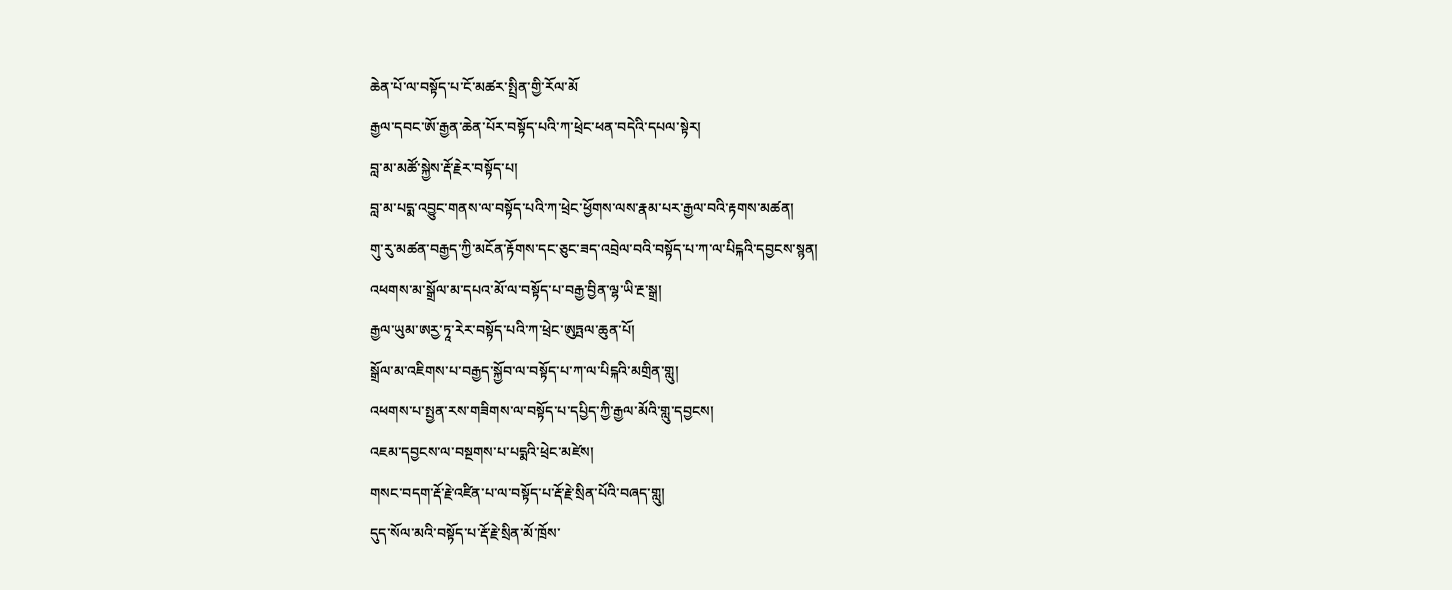ཆེན་པོ་ལ་བསྟོད་པ་ངོ་མཚར་སྤྲིན་གྱི་རོལ་མོ
རྒྱལ་དབང་ཨོ་རྒྱན་ཆེན་པོར་བསྟོད་པའི་ཀ་ཕྲེང་ཕན་བདེའི་དཔལ་སྟེར།
བླ་མ་མཚོ་སྐྱེས་རྡོ་རྗེར་བསྟོད་པ།
བླ་མ་པདྨ་འབྱུང་གནས་ལ་བསྟོད་པའི་ཀ་ཕྲེང་ཕྱོགས་ལས་རྣམ་པར་རྒྱལ་བའི་རྟགས་མཚན།
གུ་རུ་མཚན་བརྒྱད་ཀྱི་མངོན་རྟོགས་དང་ཅུང་ཟད་འབྲེལ་བའི་བསྟོད་པ་ཀ་ལ་པིངྐའི་དབྱངས་སྙན།
འཕགས་མ་སྒྲོལ་མ་དཔའ་མོ་ལ་བསྟོད་པ་བརྒྱ་བྱིན་ལྷ་ཡི་རྔ་སྒྲ།
རྒྱལ་ཡུམ་ཨརྱ་ཏཱ་རེར་བསྟོད་པའི་ཀ་ཕྲེང་ཨུཏྤལ་ཆུན་པོ།
སྒྲོལ་མ་འཇིགས་པ་བརྒྱད་སྐྱོབ་ལ་བསྟོད་པ་ཀ་ལ་པིངྐའི་མགྲིན་གླུ།
འཕགས་པ་སྤྱན་རས་གཟིགས་ལ་བསྟོད་པ་དཔྱིད་ཀྱི་རྒྱལ་མོའི་གླུ་དབྱངས།
འཇམ་དབྱངས་ལ་བསྔགས་པ་པདྨའི་ཕྲེང་མཛེས།
གསང་བདག་རྡོ་རྗེ་འཛིན་པ་ལ་བསྟོད་པ་རྡོ་རྗེ་སྲིན་པོའི་བཞད་གླུ།
དུད་སོལ་མའི་བསྟོད་པ་རྡོ་རྗེ་སྲིན་མོ་ཁྲོས་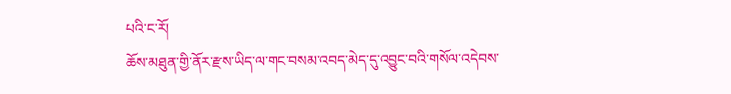པའི་ང་རོ།
ཆོས་མཐུན་གྱི་ནོར་རྫས་ཡིད་ལ་གང་བསམ་འབད་མེད་དུ་འབྱུང་བའི་གསོལ་འདེབས་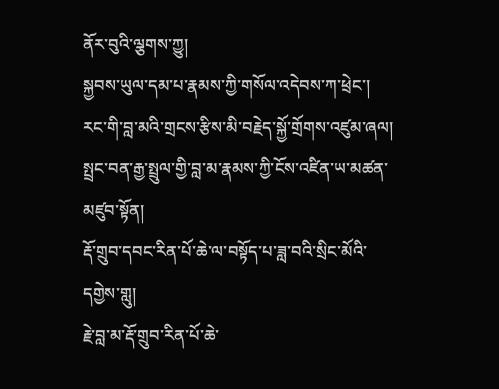ནོར་བུའི་ལྕགས་ཀྱུ།
སྐྱབས་ཡུལ་དམ་པ་རྣམས་ཀྱི་གསོལ་འདེབས་ཀ་ཕྲེང་།
རང་གི་བླ་མའི་གྲངས་རྩིས་མི་བརྗེད་སྐྱོ་གྲོགས་འཛུམ་ཞལ།
སྤྲང་བན་རྒྱ་སྤྲུལ་གྱི་བླ་མ་རྣམས་ཀྱི་ངོས་འཛིན་ཡ་མཚན་མཛུབ་སྟོན།
རྡོ་གྲུབ་དབང་རིན་པོ་ཆེ་ལ་བསྟོད་པ་ཟླ་བའི་སྲིང་མོའི་དགྱེས་གླུ།
རྗེ་བླ་མ་རྡོ་གྲུབ་རིན་པོ་ཆེ་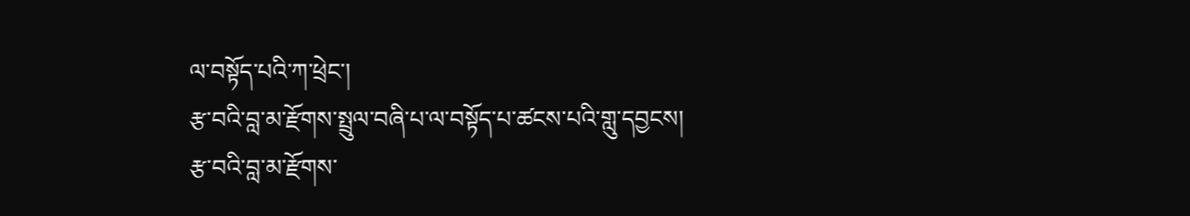ལ་བསྟོད་པའི་ཀ་ཕྲེང་།
རྩ་བའི་བླ་མ་རྫོགས་སྤྲུལ་བཞི་པ་ལ་བསྟོད་པ་ཚངས་པའི་གླུ་དབྱངས།
རྩ་བའི་བླ་མ་རྫོགས་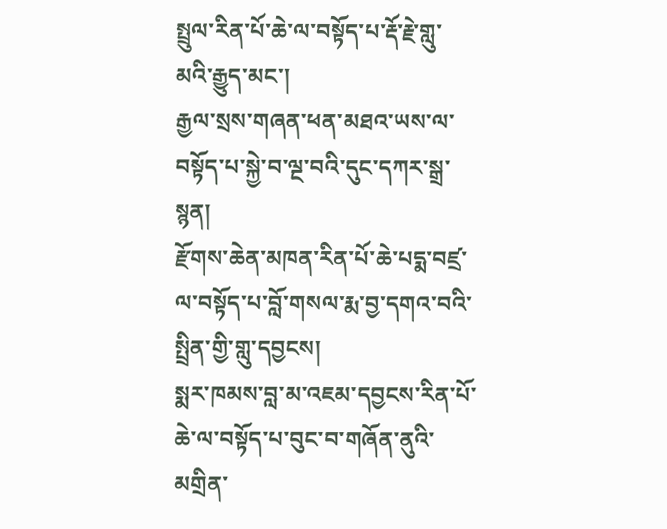སྤྲུལ་རིན་པོ་ཆེ་ལ་བསྟོད་པ་རྡོ་རྗེ་གླུ་མའི་རྒྱུད་མང་།
རྒྱལ་སྲས་གཞན་ཕན་མཐའ་ཡས་ལ་བསྟོད་པ་སྐྱེ་བ་ལྔ་བའི་དུང་དཀར་སྒྲ་སྙན།
རྫོགས་ཆེན་མཁན་རིན་པོ་ཆེ་པདྨ་བཛྲ་ལ་བསྟོད་པ་བློ་གསལ་རྨ་བྱ་དགའ་བའི་སྤྲིན་གྱི་གླུ་དབྱངས།
སྨར་ཁམས་བླ་མ་འཇམ་དབྱངས་རིན་པོ་ཆེ་ལ་བསྟོད་པ་བུང་བ་གཞོན་ནུའི་མགྲིན་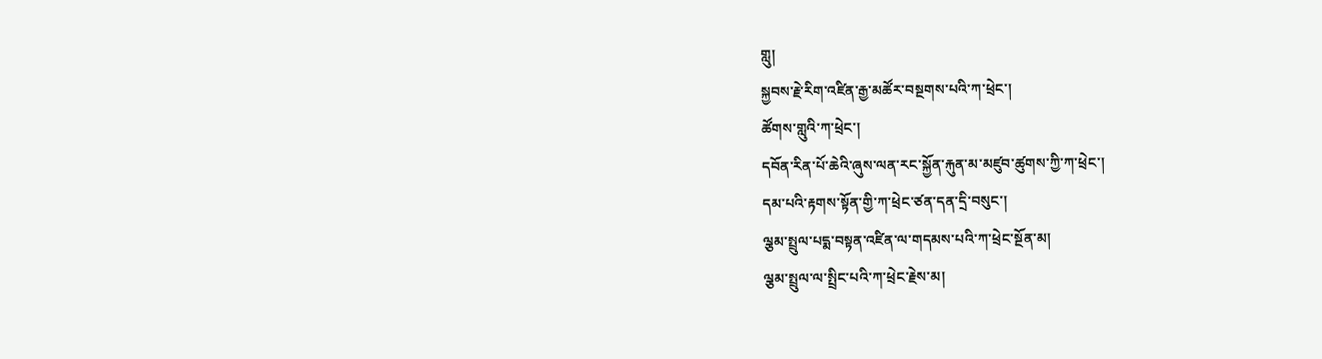གླུ།
སྐྱབས་རྗེ་རིག་འཛིན་རྒྱ་མཚོར་བསྔགས་པའི་ཀ་ཕྲེང་།
ཚོགས་གླུའི་ཀ་ཕྲེང་།
དབོན་རིན་པོ་ཆེའི་ཞུས་ལན་རང་སྐྱོན་རྐུན་མ་མཛུབ་ཚུགས་ཀྱི་ཀ་ཕྲེང་།
དམ་པའི་རྟགས་སྟོན་གྱི་ཀ་ཕྲེང་ཙན་དན་དྲི་བསུང་།
ལྕམ་སྤྲུལ་པདྨ་བསྟན་འཛིན་ལ་གདམས་པའི་ཀ་ཕྲེང་སྔོན་མ།
ལྕམ་སྤྲུལ་ལ་སྤྲིང་པའི་ཀ་ཕྲེང་རྗེས་མ།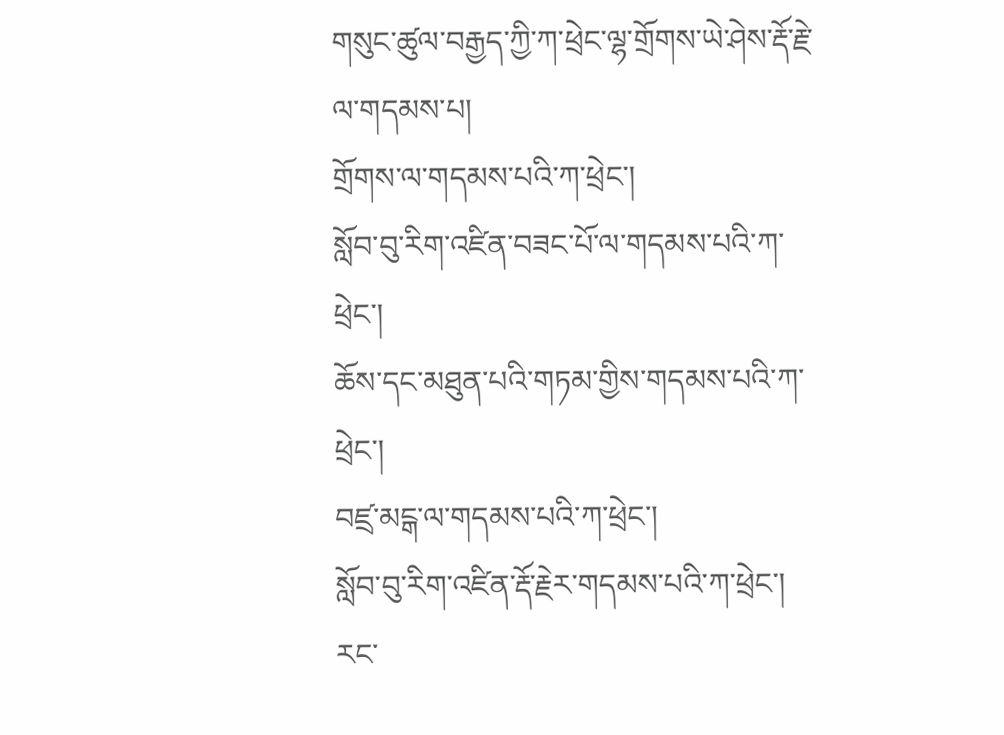གསུང་ཚུལ་བརྒྱད་ཀྱི་ཀ་ཕྲེང་ལྷ་གྲོགས་ཡེ་ཤེས་རྡོ་རྗེ་ལ་གདམས་པ།
གྲོགས་ལ་གདམས་པའི་ཀ་ཕྲེང་།
སློབ་བུ་རིག་འཛིན་བཟང་པོ་ལ་གདམས་པའི་ཀ་ཕྲེང་།
ཆོས་དང་མཐུན་པའི་གཏམ་གྱིས་གདམས་པའི་ཀ་ཕྲེང་།
བཛྲ་མངྒ་ལ་གདམས་པའི་ཀ་ཕྲེང་།
སློབ་བུ་རིག་འཛིན་རྡོ་རྗེར་གདམས་པའི་ཀ་ཕྲེང་།
རང་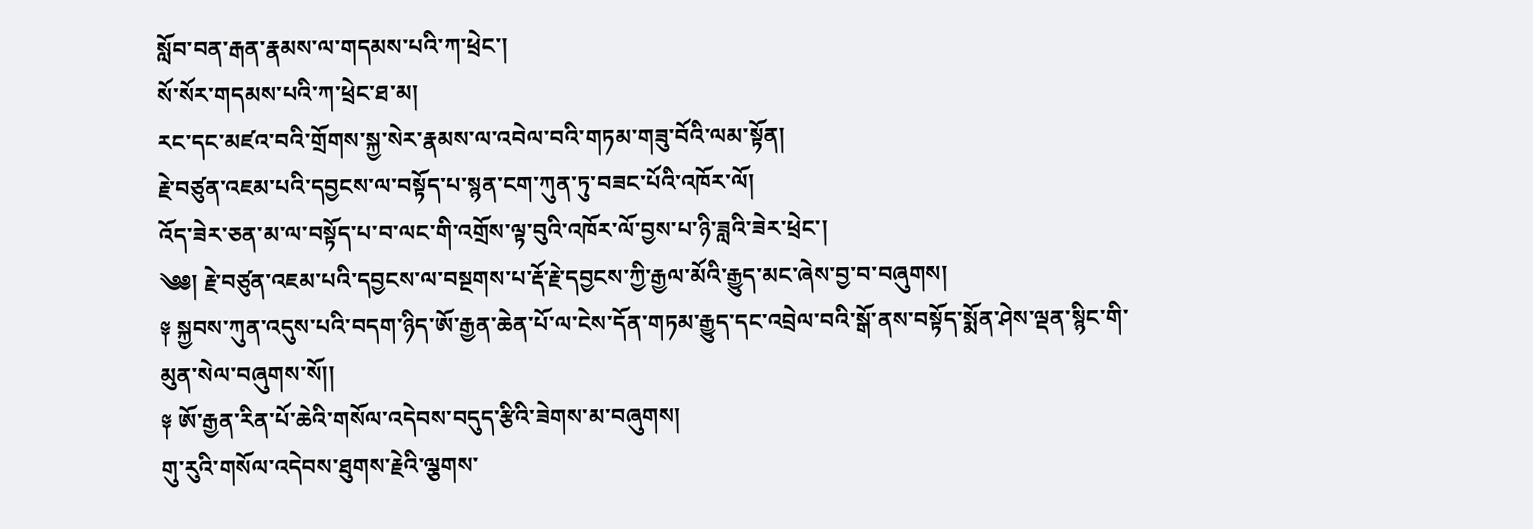སློབ་བན་རྒན་རྣམས་ལ་གདམས་པའི་ཀ་ཕྲེང་།
སོ་སོར་གདམས་པའི་ཀ་ཕྲེང་ཐ་མ།
རང་དང་མཛའ་བའི་གྲོགས་སྐྱ་སེར་རྣམས་ལ་འབེལ་བའི་གཏམ་གཟུ་བོའི་ལམ་སྟོན།
རྗེ་བཙུན་འཇམ་པའི་དབྱངས་ལ་བསྟོད་པ་སྙན་ངག་ཀུན་ཏུ་བཟང་པོའི་འཁོར་ལོ།
འོད་ཟེར་ཅན་མ་ལ་བསྟོད་པ་བ་ལང་གི་འགྲོས་ལྟ་བུའི་འཁོར་ལོ་བྱས་པ་ཉི་ཟླའི་ཟེར་ཕྲེང་།
༄༅། རྗེ་བཙུན་འཇམ་པའི་དབྱངས་ལ་བསྔགས་པ་རྡོ་རྗེ་དབྱངས་ཀྱི་རྒྱལ་མོའི་རྒྱུད་མང་ཞེས་བྱ་བ་བཞུགས།
༈ སྐྱབས་ཀུན་འདུས་པའི་བདག་ཉིད་ཨོ་རྒྱན་ཆེན་པོ་ལ་ངེས་དོན་གཏམ་རྒྱུད་དང་འབྲེལ་བའི་སྒོ་ནས་བསྟོད་སྨོན་ཤེས་ལྡན་སྙིང་གི་མུན་སེལ་བཞུགས་སོ།།
༈ ཨོ་རྒྱན་རིན་པོ་ཆེའི་གསོལ་འདེབས་བདུད་རྩིའི་ཟེགས་མ་བཞུགས།
གུ་རུའི་གསོལ་འདེབས་ཐུགས་རྗེའི་ལྕགས་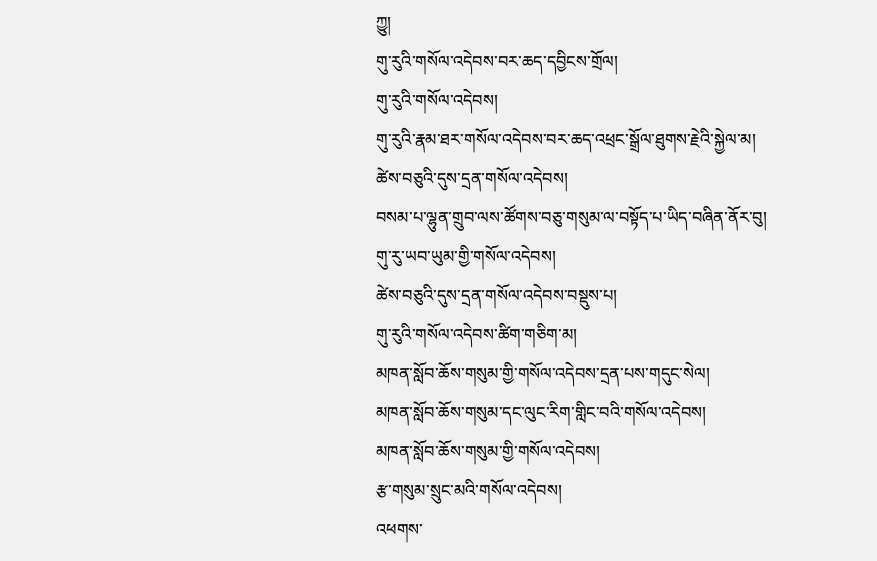ཀྱུ།
གུ་རུའི་གསོལ་འདེབས་བར་ཆད་དབྱིངས་གྲོལ།
གུ་རུའི་གསོལ་འདེབས།
གུ་རུའི་རྣམ་ཐར་གསོལ་འདེབས་བར་ཆད་འཕྲང་སྒྲོལ་ཐུགས་རྗེའི་སྐྱེལ་མ།
ཚེས་བཅུའི་དུས་དྲན་གསོལ་འདེབས།
བསམ་པ་ལྷུན་གྲུབ་ལས་ཚོགས་བཅུ་གསུམ་ལ་བསྟོད་པ་ཡིད་བཞིན་ནོར་བུ།
གུ་རུ་ཡབ་ཡུམ་གྱི་གསོལ་འདེབས།
ཚེས་བཅུའི་དུས་དྲན་གསོལ་འདེབས་བསྡུས་པ།
གུ་རུའི་གསོལ་འདེབས་ཚིག་གཅིག་མ།
མཁན་སློབ་ཆོས་གསུམ་གྱི་གསོལ་འདེབས་དྲན་པས་གདུང་སེལ།
མཁན་སློབ་ཆོས་གསུམ་དང་ལུང་རིག་གླིང་བའི་གསོལ་འདེབས།
མཁན་སློབ་ཆོས་གསུམ་གྱི་གསོལ་འདེབས།
རྩ་གསུམ་སྲུང་མའི་གསོལ་འདེབས།
འཕགས་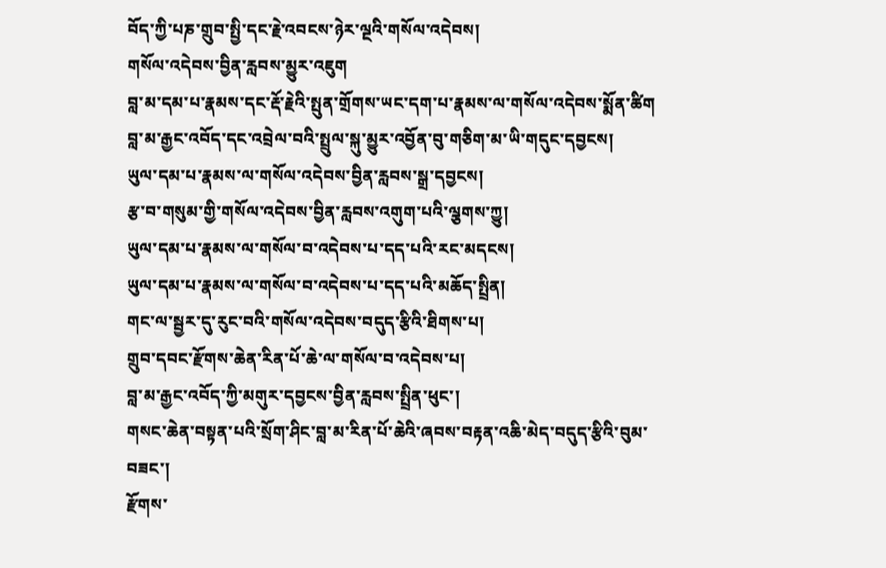བོད་ཀྱི་པཎ་གྲུབ་སྤྱི་དང་རྗེ་འབངས་ཉེར་ལྔའི་གསོལ་འདེབས།
གསོལ་འདེབས་བྱིན་རླབས་མྱུར་འཇུག
བླ་མ་དམ་པ་རྣམས་དང་རྡོ་རྗེའི་སྤུན་གྲོགས་ཡང་དག་པ་རྣམས་ལ་གསོལ་འདེབས་སྨོན་ཚིག
བླ་མ་རྒྱང་འབོད་དང་འབྲེལ་བའི་སྤྲུལ་སྐུ་མྱུར་འབྱོན་བུ་གཅིག་མ་ཡི་གདུང་དབྱངས།
ཡུལ་དམ་པ་རྣམས་ལ་གསོལ་འདེབས་བྱིན་རླབས་སྒྲ་དབྱངས།
རྩ་བ་གསུམ་གྱི་གསོལ་འདེབས་བྱིན་རླབས་འགུག་པའི་ལྕགས་ཀྱུ།
ཡུལ་དམ་པ་རྣམས་ལ་གསོལ་བ་འདེབས་པ་དད་པའི་རང་མདངས།
ཡུལ་དམ་པ་རྣམས་ལ་གསོལ་བ་འདེབས་པ་དད་པའི་མཆོད་སྤྲིན།
གང་ལ་སྦྱར་དུ་རུང་བའི་གསོལ་འདེབས་བདུད་རྩིའི་ཐིགས་པ།
གྲུབ་དབང་རྫོགས་ཆེན་རིན་པོ་ཆེ་ལ་གསོལ་བ་འདེབས་པ།
བླ་མ་རྒྱང་འབོད་ཀྱི་མགུར་དབྱངས་བྱིན་རླབས་སྤྲིན་ཕུང་།
གསང་ཆེན་བསྟན་པའི་སྲོག་ཤིང་བླ་མ་རིན་པོ་ཆེའི་ཞབས་བརྟན་འཆི་མེད་བདུད་རྩིའི་བུམ་བཟང་།
རྫོགས་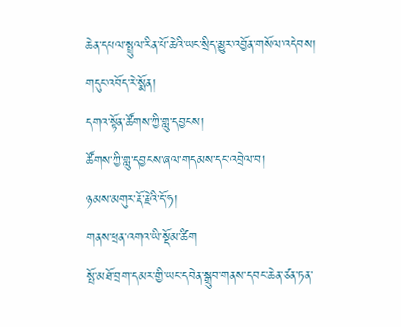ཆེན་དཔལ་སྤྲུལ་རིན་པོ་ཆེའི་ཡང་སྲིད་མྱུར་འབྱོན་གསོལ་འདེབས།
གདུང་འབོད་རེ་སྨོན།
དགའ་སྟོན་ཚོགས་ཀྱི་གླུ་དབྱངས།
ཚོགས་ཀྱི་གླུ་དབྱངས་ཞལ་གདམས་དང་འབྲེལ་བ།
ཉམས་མགུར་རྡོ་རྗེའི་དོ་ཧ།
གནས་ཕྲན་འགའ་ཡི་སྡོམ་ཚིག
སྤོ་མཐོ་བྲག་དམར་གྱི་ཡང་དབེན་སྒྲུབ་གནས་དབང་ཆེན་ཙན་ཏན་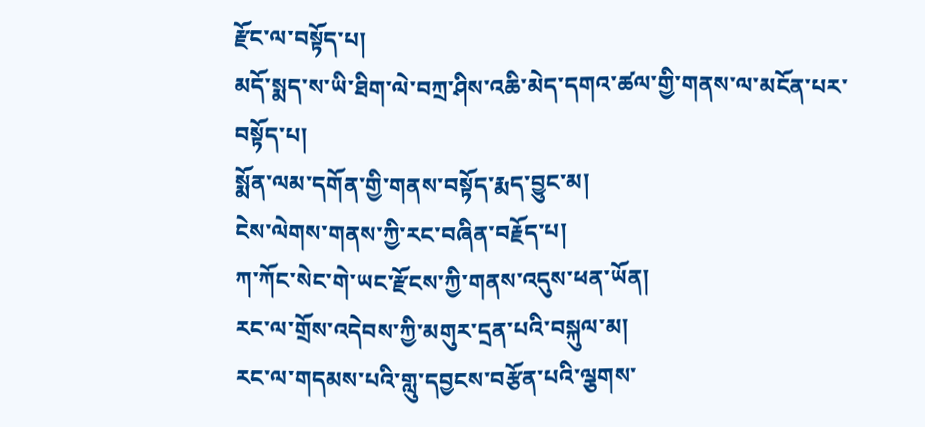རྫོང་ལ་བསྟོད་པ།
མདོ་སྨད་ས་ཡི་ཐིག་ལེ་བཀྲ་ཤིས་འཆི་མེད་དགའ་ཚལ་གྱི་གནས་ལ་མངོན་པར་བསྟོད་པ།
སྨོན་ལམ་དགོན་གྱི་གནས་བསྟོད་རྨད་བྱུང་མ།
ངེས་ལེགས་གནས་ཀྱི་རང་བཞིན་བརྗོད་པ།
ཀ་ཀོང་སེང་གེ་ཡང་རྫོངས་ཀྱི་གནས་འདུས་ཕན་ཡོན།
རང་ལ་གྲོས་འདེབས་ཀྱི་མགུར་དྲན་པའི་བསྐུལ་མ།
རང་ལ་གདམས་པའི་གླུ་དབྱངས་བརྩོན་པའི་ལྕགས་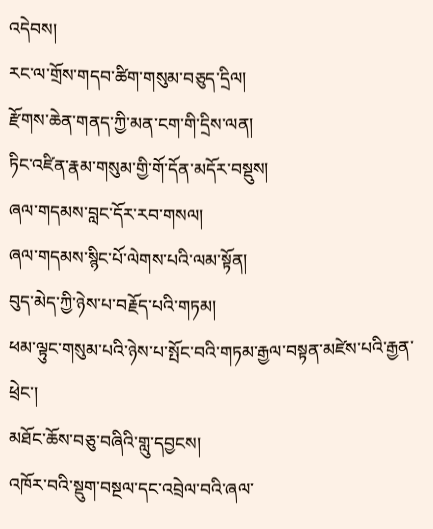འདེབས།
རང་ལ་གྲོས་གདབ་ཚིག་གསུམ་བཅུད་དྲིལ།
རྫོགས་ཆེན་གནད་ཀྱི་མན་ངག་གི་དྲིས་ལན།
ཏིང་འཛིན་རྣམ་གསུམ་གྱི་གོ་དོན་མདོར་བསྡུས།
ཞལ་གདམས་བླང་དོར་རབ་གསལ།
ཞལ་གདམས་སྙིང་པོ་ལེགས་པའི་ལམ་སྟོན།
བུད་མེད་ཀྱི་ཉེས་པ་བརྗོད་པའི་གཏམ།
ཕམ་ལྟུང་གསུམ་པའི་ཉེས་པ་སྤོང་བའི་གཏམ་རྒྱལ་བསྟན་མཛེས་པའི་རྒྱན་ཕྲེང་།
མཐོང་ཆོས་བཅུ་བཞིའི་གླུ་དབྱངས།
འཁོར་བའི་སྡུག་བསྔལ་དང་འབྲེལ་བའི་ཞལ་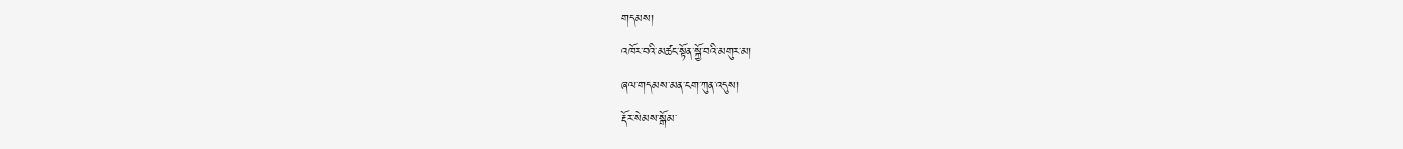གདམས།
འཁོར་བའི་མཚང་སྟོན་སྐྱོ་བའི་མགུར་མ།
ཞལ་གདམས་མན་ངག་ཀུན་འདུས།
རྡོར་སེམས་སྒོམ་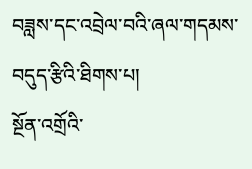བཟླས་དང་འབྲེལ་བའི་ཞལ་གདམས་བདུད་རྩིའི་ཐིགས་པ།
སྔོན་འགྲོའི་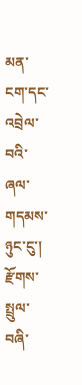མན་ངག་དང་འབྲེལ་བའི་ཞལ་གདམས་ཉུང་ངུ་།
རྫོགས་སྤྲུལ་བཞི་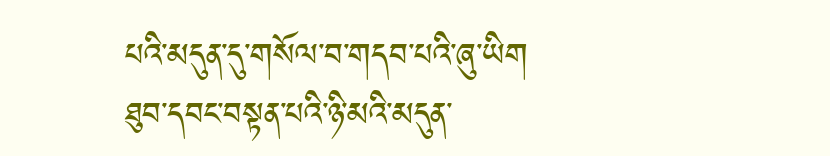པའི་མདུན་དུ་གསོལ་བ་གདབ་པའི་ཞུ་ཡིག
ཐུབ་དབང་བསྟན་པའི་ཉི་མའི་མདུན་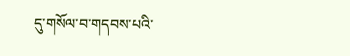དུ་གསོལ་བ་གདབས་པའི་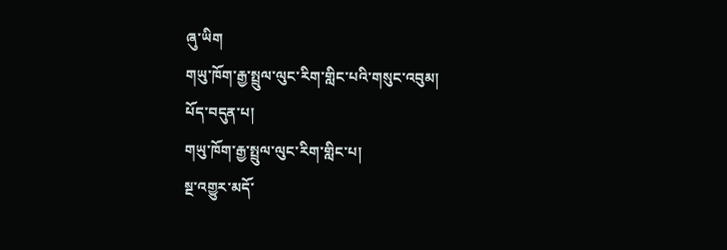ཞུ་ཡིག
གཡུ་ཁོག་རྒྱ་སྤྲུལ་ལུང་རིག་གླིང་པའི་གསུང་འབུམ།
པོད་བདུན་པ།
གཡུ་ཁོག་རྒྱ་སྤྲུལ་ལུང་རིག་གླིང་པ།
སྔ་འགྱུར་མདོ་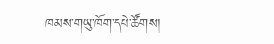ཁམས་གཡུ་ཁོག་དཔེ་ཚོགས།